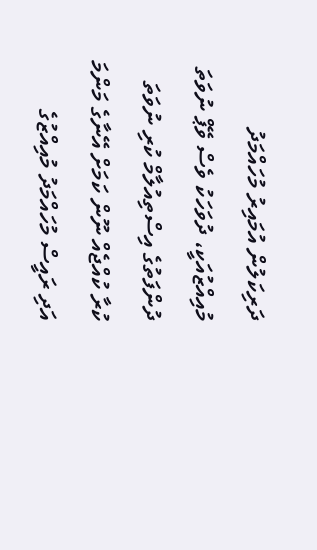ދަރިކަލުން އުމައިރު މުހައްމަދު މުއިއްޒުއަކީ، ދުވަހަކު ވެސް ވޭޕް ނުވަތަ ދުންފަތުގެ އިސްތިއުލާމް ކުރި ނުވަތަ ކުރާ ކުއްޖެއް ނޫން ކަމަށް އޭނާގެ މަންމަ އަދި ރައީސް މުހައްމަދު މުއިއްޒުގެ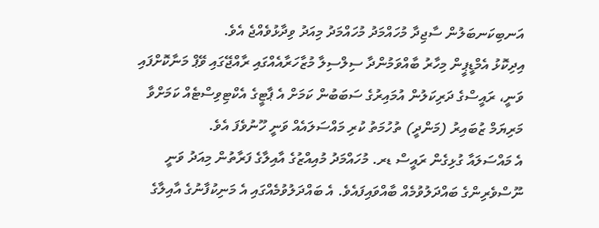އަނބިކަނބަލުން ސާޖިދާ މުހައްމަދު މުހައްމަދު މިއަދު ވިދާޅުވެއްޖެ އެވެ.
އިދިކޮޅު އެމްޑީޕީން މިހާރު ބާއްވަމުންދާ ސިލްސިލާ މުޒާހަރާއެއްގައި ރާއްޖޭގައި ވޭޕް މަނާކޮށްފައި ވަނީ، ރައީސްގެ ދަރިކަލުން އުމައިރުގެ ސަބަބުން ކަމަށް އެ ޕާޓީގެ އެކްޓިވިސްޓެއް ކަމަށްވާ މަރިޔަމް ޒުބައިރު (މަންދީ) ތުހުމަތު ކުރި މައްސަލައެއް ވަނީ ހޫނުވެފަ އެވެ.
އެ މައްސަލައާ ގުޅިގެން ރައީސް ޑރ. މުހައްމަދު މުއިއްޒުގެ އާއިލާގެ ފަރާތުން މިއަދު ވަނީ ނޫސްވެރިންގެ ބައްދަލުވުމެއް ބާއްވައިފައެވެ. އެ ބައްދަލުވުމެއްގައި އެ މަނިކުފާނުގެ އާއިލާގެ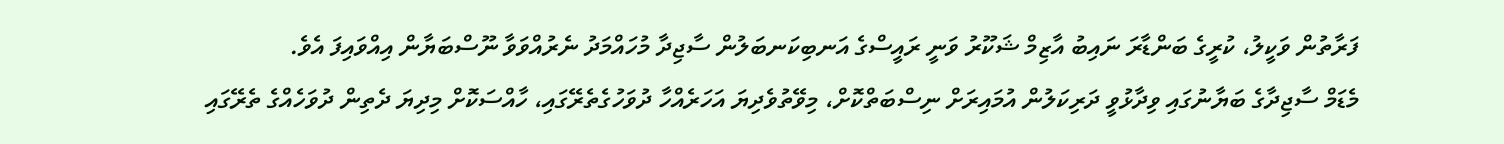ފަރާތުން ވަކީލު، ކުރީގެ ބަންޑާރަ ނައިބު އާޒިމް ޝަކޫރު ވަނީ ރައީސްގެ އަނބިކަނބަލުން ސާޖިދާ މުހައްމަދު ނެރުއްވަވާ ނޫސްބަޔާން އިއްވައިފަ އެވެ.
މެޑަމް ސާޖިދާގެ ބަޔާނުގައި ވިދާޅުވީ ދަރިކަލުން އުމައިރަށް ނިސްބަތްކޮށް، މިވޭތުވެދިޔަ އަހަރެއްހާ ދުވަހުގެތެރޭގައި، ހާއްސަކޮށް މިދިޔަ ދެތިން ދުވަހެއްގެ ތެރޭގައި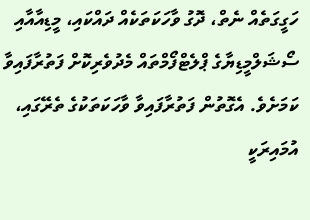ހަގީގަތެއް ނެތް، ދޮގު ވާހަކަތަކެއް ދައްކައި، މީޑިއާއާއި ސޯޝަލްމީޑިޔާގެ ޕްލެޓްފޯމްތައް މެދުވެރިކޮށް ފަތުރާފައިވާ ކަމަށެވެ. އެގޮތުން ފަތުރާފައިވާ ވާހަކަތަކުގެ ތެރޭގައި، އުމައިރަކީ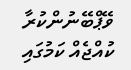ވޭޕްބޭނުންކުރާ ކުއްޖެއް ކަމުގައި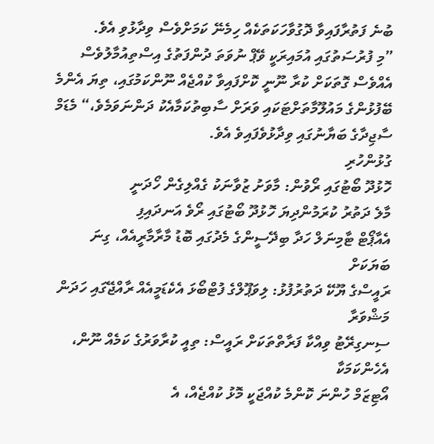ބުނެ ފަތުރާފައިވާ ދޮގުވާހަކަތަކެއް ހިމެނޭ ކަމަށްވެސް ވިދާޅުވި އެވެ.
”މި ފުރުސަތުގައި އުމައިރަކީ ވޭޕް ނުވަތަ ދުންފަތުގެ އިސްތިއުމާލުވެސް އެއްވެސް ގޮތަކަށް ކުރާ ނޫނީ ކޮށްފައިވާ ކުއްޖެއް ނޫންކަމުގައި، ތިޔަ އެންމެ ބޭފުޅުންގެ މައުލޫމާތަށްޓަކައި ވަރަށް ސާބިތުކަމާއެކު ދަންނަވަމެވެ،“ މެޑަމް ސާޖިދާގެ ބަޔާނުގައި ވިދާޅުވެފައިވެ އެވެ.
ގުޅުންހުރި
ހޮޅުދޫ ބޯޓުގައި ރޯވުން: މާވަށު ޒުވާނަކު ގެއްލިގެން ހޯދަނީ
މާލެ ދަތުރު ކުރަމުންދިޔަ ހޮޅުދޫ ބޯޓުގައި ރޯވެ އަނދައިފި
އެއާޕޯޓް ޓާމިނަލް ހަދާ ބިދޭސީންގެ މެދުގައި ބޮޑު މާރާމާރީއެއް، ގިނަ ބަޔަކަށް
ރައީސްގެ ޔޫކޭ ދަތުރުފުޅު: ލިވަޕޫލްގެ ފުޓްބޯޅަ އެކެޑަމީއެއް ރާއްޖޭގައި ހަދަން މަޝްވަރާ
ސިނގިރޭޓު ވިއްކާ ފަރާތްތަކަށް ރައީސް: ތިއީ ކުރާވަރުގެ ކަމެއް ނޫން، އެހެންކަމަކާ
އޯޓިޒަމް ހުންނަ ކޮންމެ ކުއްޖަކީ މޮޅު ކުއްޖެއް، އެ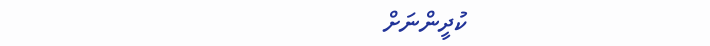ކުދީންނަށް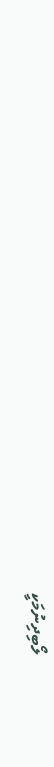ލޯބިދިނުމަކީ